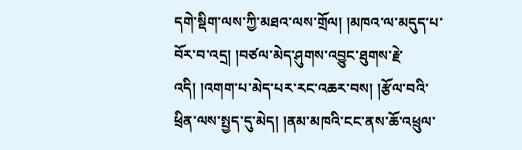དགེ་སྡིག་ལས་ཀྱི་མཐའ་ལས་གྲོལ། །མཁའ་ལ་མདུད་པ་བོར་བ་འདྲ། །བཙལ་མེད་ཤུགས་འབྱུང་ཐུགས་རྗེ་འདི། །འགག་པ་མེད་པར་རང་འཆར་བས། །རྩོལ་བའི་ཕྲིན་ལས་སྤྱད་དུ་མེད། །ནམ་མཁའི་ངང་ནས་ཆོ་འཕྲུལ་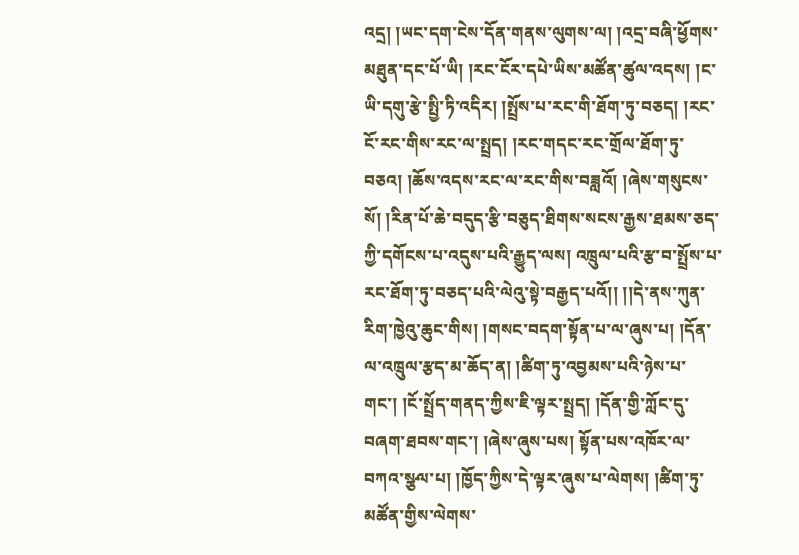འདྲ། །ཡང་དག་ངེས་དོན་གནས་ལུགས་ལ། །འདྲ་བཞི་ཕྱོགས་མཐུན་དང་པོ་ཡི། །རང་ངོར་དཔེ་ཡིས་མཚོན་ཚུལ་འདས། །ང་ཡི་དགུ་རྩེ་སྤྱི་ཏི་འདིར། །སྤྲོས་པ་རང་གི་ཐོག་ཏུ་བཅད། །རང་ངོ་རང་གིས་རང་ལ་སྤྲད། །རང་གདང་རང་གྲོལ་ཐོག་ཏུ་བཅའ། །ཆོས་འདས་རང་ལ་རང་གིས་བཟླའོ། །ཞེས་གསུངས་སོ། །རིན་པོ་ཆེ་བདུད་རྩི་བཅུད་ཐིགས་སངས་རྒྱས་ཐམས་ཅད་ཀྱི་དགོངས་པ་འདུས་པའི་རྒྱུད་ལས། འཁྲུལ་པའི་རྩ་བ་སྤྲོས་པ་རང་ཐོག་ཏུ་བཅད་པའི་ལེའུ་སྟེ་བརྒྱད་པའོ།། །།དེ་ནས་ཀུན་རིག་ཁྱེའུ་ཆུང་གིས། །གསང་བདག་སྟོན་པ་ལ་ཞུས་པ། །དོན་ལ་འཁྲུལ་རྩད་མ་ཆོད་ན། །ཚིག་ཏུ་འབྱམས་པའི་ཉེས་པ་གང་། །ངོ་སྤྲོད་གནད་ཀྱིས་ཇི་ལྟར་སྤྲད། །དོན་གྱི་ཀློང་དུ་བཞག་ཐབས་གང་། །ཞེས་ཞུས་པས། སྟོན་པས་འཁོར་ལ་བཀའ་སྩལ་པ། །ཁྱོད་ཀྱིས་དེ་ལྟར་ཞུས་པ་ལེགས། །ཚིག་ཏུ་མཚོན་གྱིས་ལེགས་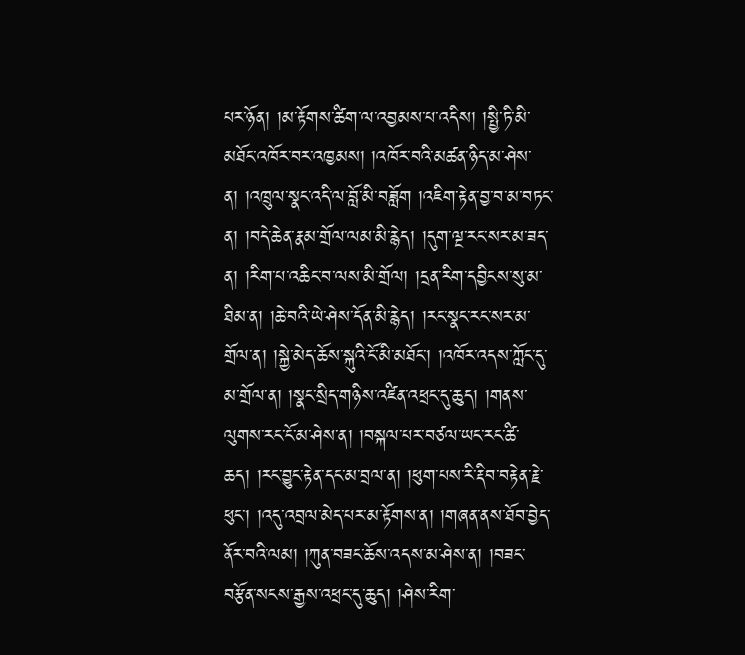པར་ཉོན། །མ་རྟོགས་ཚིག་ལ་འབྱམས་པ་འདིས། །སྤྱི་ཏི་མི་མཐོང་འཁོར་བར་འཁྱམས། །འཁོར་བའི་མཚན་ཉིད་མ་ཤེས་ན། །འཁྲུལ་སྣང་འདི་ལ་བློ་མི་བཟློག །འཇིག་རྟེན་བྱ་བ་མ་བཏང་ན། །བདེ་ཆེན་རྣམ་གྲོལ་ལམ་མི་རྙེད། །དུག་ལྔ་རང་སར་མ་ཟད་ན། །རིག་པ་འཆིང་བ་ལས་མི་གྲོལ། །དྲན་རིག་དབྱིངས་སུ་མ་ཐིམ་ན། །ཆེ་བའི་ཡེ་ཤེས་དོན་མི་རྙེད། །རང་སྣང་རང་སར་མ་གྲོལ་ན། །སྐྱེ་མེད་ཆོས་སྐུའི་ངོ་མི་མཐོང་། །འཁོར་འདས་ཀློང་དུ་མ་གྲོལ་ན། །སྣང་སྲིད་གཉིས་འཛིན་འཕྲང་དུ་ཆུད། །གནས་ལུགས་རང་ངོ་མ་ཤེས་ན། །བསྐལ་པར་བཙལ་ཡང་རང་ཚི་ཆད། །རང་བྱུང་རྟེན་དང་མ་བྲལ་ན། །ཕུག་པས་རི་རྡིབ་བརྟེན་རྗེ་ཕུང་། །འདུ་འབྲལ་མེད་པར་མ་རྟོགས་ན། །གཞན་ནས་ཐོབ་བྱེད་ནོར་བའི་ལམ། །ཀུན་བཟང་ཆོས་འདས་མ་ཤེས་ན། །བཟང་བརྩོན་སངས་རྒྱས་འཕྲང་དུ་ཆུད། །ཤེས་རིག་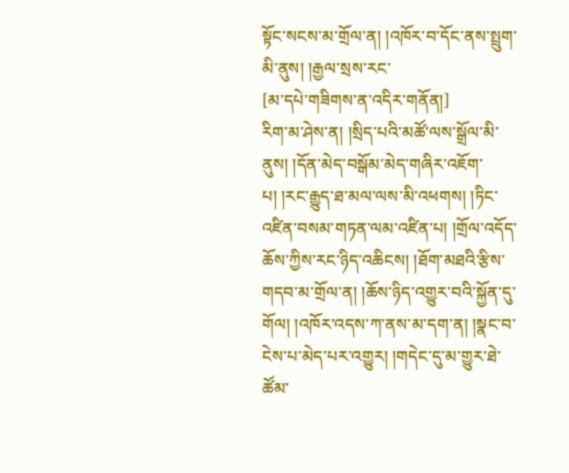སྟོང་སངས་མ་གྲོལ་ན། །འཁོར་བ་དོང་ནས་སྤྲུག་མི་ནུས། །རྒྱལ་སྲས་རང་
[མ་དཔེ་གཟིགས་ན་འདིར་གནོན།]
རིག་མ་ཤེས་ན། །སྲིད་པའི་མཚོ་ལས་སྒྲོལ་མི་ནུས། །དོན་མེད་བསྒོམ་མེད་གཞིར་འཇོག་པ། །རང་རྒྱུད་ཐ་མལ་ལས་མི་འཕགས། །ཏིང་འཛིན་བསམ་གཏན་ལམ་འཛིན་པ། །གྲོལ་འདོད་ཆོས་ཀྱིས་རང་ཉིད་འཆིངས། །ཐོག་མཐའི་རྩིས་གདབ་མ་གྲོལ་ན། །ཆོས་ཉིད་འགྱུར་བའི་སྐྱོན་དུ་གོལ། །འཁོར་འདས་ཀ་ནས་མ་དག་ན། །སྣང་བ་ངེས་པ་མེད་པར་འགྱུར། །གདེང་དུ་མ་གྱུར་ཐེ་ཚོམ་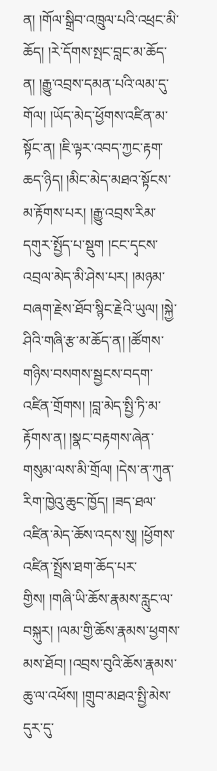ན། །གོལ་སྒྲིབ་འཁྲུལ་པའི་འཕྲང་མི་ཆོད། །རེ་དོགས་སྤང་བླང་མ་ཆོད་ན། །རྒྱུ་འབྲས་དམན་པའི་ལམ་དུ་གོལ། །ཡོད་མེད་ཕྱོགས་འཛིན་མ་སྟོང་ན། །ཇི་ལྟར་འབད་ཀྱང་རྟག་ཆད་ཉིད། །མིང་མེད་མཐའ་སྟོངས་མ་རྟོགས་པར། །རྒྱུ་འབྲས་རིམ་དགུར་སྤྱོད་པ་སྡུག །ངང་དྭངས་འབྲལ་མེད་མི་ཤེས་པར། །མཉམ་བཞག་རྗེས་ཐོབ་སྙིང་རྗེའི་ཡུལ། །སྐྱེ་ཤིའི་གཞི་རྩ་མ་ཆོད་ན། །ཚོགས་གཉིས་བསགས་སྦྱངས་བདག་འཛིན་གྲོགས། །བླ་མེད་སྤྱི་ཏི་མ་རྟོགས་ན། །སྣང་བརྟགས་ཞེན་གསུམ་ལས་མི་གྲོལ། །དེས་ན་ཀུན་རིག་ཁྱེའུ་ཆུང་ཁྱོད། །ཟད་ཐལ་འཛིན་མེད་ཆོས་འདས་སུ། །ཕྱོགས་འཛིན་སྤྲོས་ཐག་ཆོད་པར་གྱིས། །གཞི་ཡི་ཆོས་རྣམས་རླུང་ལ་བསྐུར། །ལམ་གྱི་ཆོས་རྣམས་ཕྱགས་མས་ཐོབ། །འབྲས་བུའི་ཆོས་རྣམས་ཆུ་ལ་འཕོས། །གྲུབ་མཐའ་སྤྱི་མེས་དུར་དུ་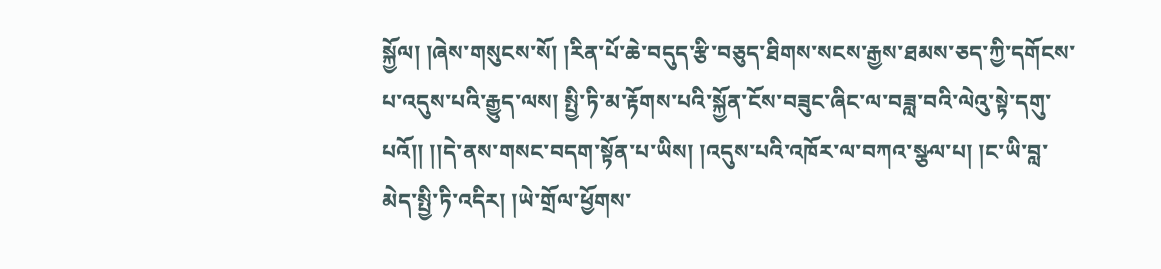སྐྱོལ། །ཞེས་གསུངས་སོ། །རིན་པོ་ཆེ་བདུད་རྩི་བཅུད་ཐིགས་སངས་རྒྱས་ཐམས་ཅད་ཀྱི་དགོངས་པ་འདུས་པའི་རྒྱུད་ལས། སྤྱི་ཏི་མ་རྟོགས་པའི་སྐྱོན་ངོས་བཟུང་ཞིང་ལ་བཟླ་བའི་ལེའུ་སྟེ་དགུ་པའོ།། །།དེ་ནས་གསང་བདག་སྟོན་པ་ཡིས། །འདུས་པའི་འཁོར་ལ་བཀའ་སྩལ་པ། །ང་ཡི་བླ་མེད་སྤྱི་ཏི་འདིར། །ཡེ་གྲོལ་ཕྱོགས་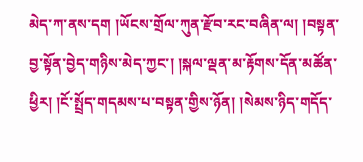མེད་ཀ་ནས་དག །ཡོངས་གྲོལ་ཀུན་རྫོབ་རང་བཞིན་ལ། །བསྟན་བྱ་སྟོན་བྱེད་གཉིས་མེད་ཀྱང་། །སྐལ་ལྡན་མ་རྟོགས་དོན་མཚོན་ཕྱིར། །ངོ་སྤྲོད་གདམས་པ་བསྟན་གྱིས་ཉོན། །སེམས་ཉིད་གདོད་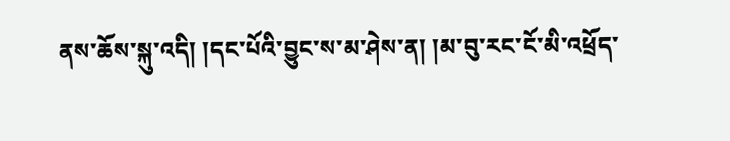ནས་ཆོས་སྐུ་འདི། །དང་པོའི་བྱུང་ས་མ་ཤེས་ན། །མ་བུ་རང་ངོ་མི་འཕྲོད་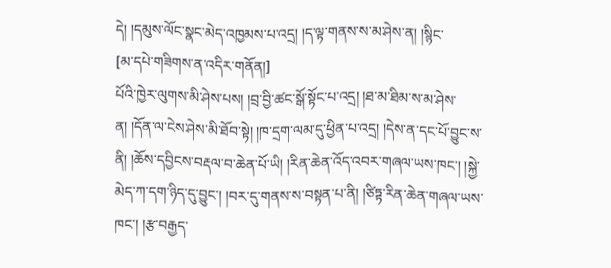དེ། །དམུས་ལོང་སྣང་མེད་འཁྱམས་པ་འདྲ། །ད་ལྟ་གནས་ས་མ་ཤེས་ན། །སྙིང་
[མ་དཔེ་གཟིགས་ན་འདིར་གནོན།]
པོའི་ཁྱེར་ལུགས་མི་ཤེས་པས། །བྲ་བྱི་ཚང་སྒོ་སྟོང་པ་འདྲ། །ཐ་མ་ཐིམ་ས་མ་ཤེས་ན། །དོན་ལ་ངེས་ཤེས་མི་ཐོབ་སྟེ། །ཁ་དྲག་ལམ་དུ་ཕྱིན་པ་འདྲ། །དེས་ན་དང་པོ་བྱུང་ས་ནི། །ཆོས་དབྱིངས་བརྡལ་བ་ཆེན་པོ་ཡི། །རིན་ཆེན་འོད་འབར་གཞལ་ཡས་ཁང་། །སྐྱེ་མེད་ཀ་དག་ཉིད་དུ་བྱུང་། །བར་དུ་གནས་ས་བསྟན་པ་ནི། །ཙིཏྟ་རིན་ཆེན་གཞལ་ཡས་ཁང་། །རྩ་བརྒྱད་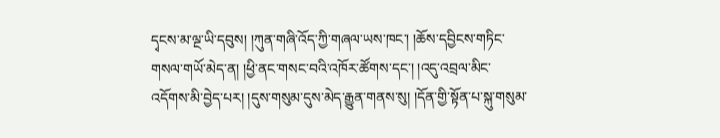དྭངས་མ་ལྔ་ཡི་དབུས། །ཀུན་གཞི་འོད་ཀྱི་གཞལ་ཡས་ཁང་། །ཆོས་དབྱིངས་གཏིང་གསལ་གཡོ་མེད་ན། །ཕྱི་ནང་གསང་བའི་འཁོར་ཚོགས་དང་། །འདུ་འབྲལ་མིང་འདོགས་མི་བྱེད་པར། །དུས་གསུམ་དུས་མེད་རྒྱུན་གནས་སུ། །དོན་གྱི་སྟོན་པ་སྐུ་གསུམ་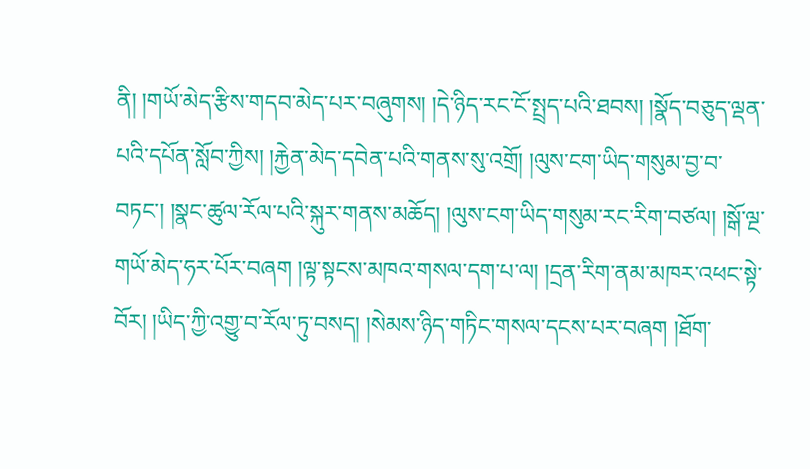ནི། །གཡོ་མེད་རྩིས་གདབ་མེད་པར་བཞུགས། །དེ་ཉིད་རང་ངོ་སྤྲད་པའི་ཐབས། །སྣོད་བཅུད་ལྡན་པའི་དཔོན་སློབ་ཀྱིས། །རྐྱེན་མེད་དབེན་པའི་གནས་སུ་འགྲོ། །ལུས་ངག་ཡིད་གསུམ་བྱ་བ་བཏང་། །སྣང་ཚུལ་རོལ་པའི་སྐུར་གནས་མཆོད། །ལུས་ངག་ཡིད་གསུམ་རང་རིག་བཙལ། །སྒོ་ལྔ་གཡོ་མེད་ཧར་པོར་བཞག །ལྟ་སྟངས་མཁའ་གསལ་དག་པ་ལ། །དྲན་རིག་ནམ་མཁར་འཕང་སྟེ་བོར། །ཡིད་ཀྱི་འགྱུ་བ་རོལ་ཏུ་བསད། །སེམས་ཉིད་གཏིང་གསལ་དངས་པར་བཞག །ཐོག་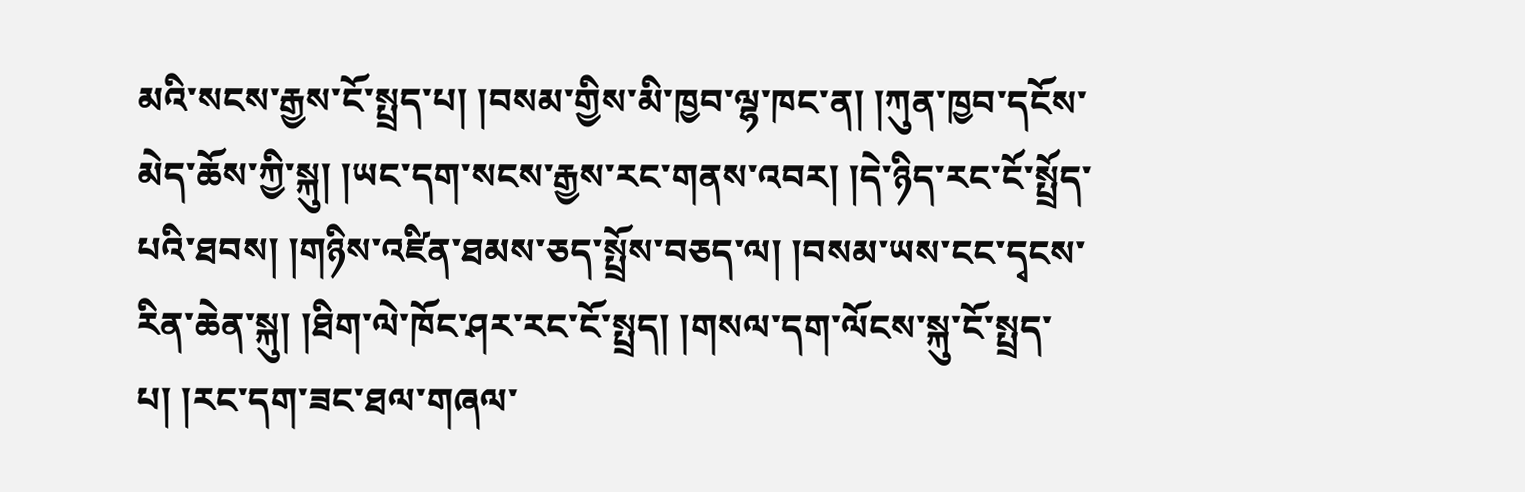མའི་སངས་རྒྱས་ངོ་སྤྲད་པ། །བསམ་གྱིས་མི་ཁྱབ་ལྷ་ཁང་ན། །ཀུན་ཁྱབ་དངོས་མེད་ཆོས་ཀྱི་སྐུ། །ཡང་དག་སངས་རྒྱས་རང་གནས་འབར། །དེ་ཉིད་རང་ངོ་སྤྲོད་པའི་ཐབས། །གཉིས་འཛིན་ཐམས་ཅད་སྤྲོས་བཅད་ལ། །བསམ་ཡས་ངང་དྭངས་རིན་ཆེན་སྐུ། །ཐིག་ལེ་ཁོང་ཤར་རང་ངོ་སྤྲད། །གསལ་དག་ལོངས་སྐུ་ངོ་སྤྲད་པ། །རང་དག་ཟང་ཐལ་གཞལ་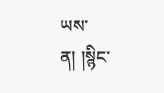ཡས་ན། །སྙིང་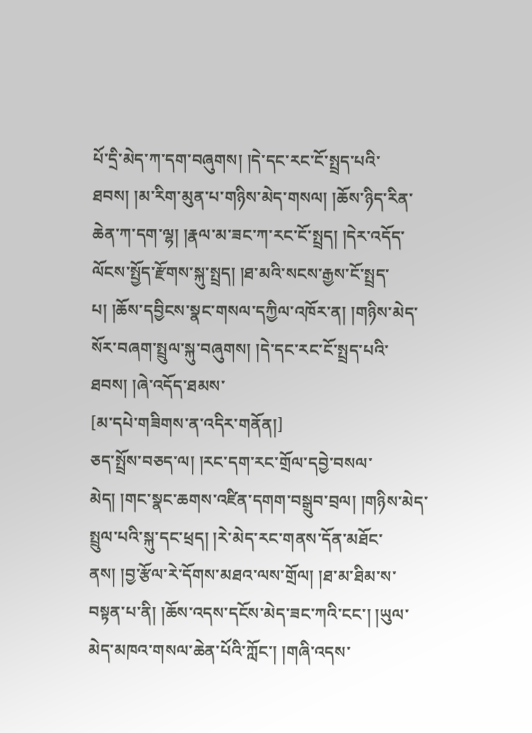པོ་དྲི་མེད་ཀ་དག་བཞུགས། །དེ་དང་རང་ངོ་སྤྲད་པའི་ཐབས། །མ་རིག་མུན་པ་གཉིས་མེད་གསལ། །ཆོས་ཉིད་རིན་ཆེན་ཀ་དག་ལྷ། །རྣལ་མ་ཟང་ཀ་རང་ངོ་སྤྲད། །དེར་འདོད་ལོངས་སྤྱོད་རྫོགས་སྐུ་སྤྲད། །ཐ་མའི་སངས་རྒྱས་ངོ་སྤྲད་པ། །ཆོས་དབྱིངས་སྣང་གསལ་དཀྱིལ་འཁོར་ན། །གཉིས་མེད་སོར་བཞག་སྤྲུལ་སྐུ་བཞུགས། །དེ་དང་རང་ངོ་སྤྲད་པའི་ཐབས། །ཞེ་འདོད་ཐམས་
[མ་དཔེ་གཟིགས་ན་འདིར་གནོན།]
ཅད་སྤྲོས་བཅད་ལ། །རང་དག་རང་གྲོལ་དབྱེ་བསལ་མེད། །གང་སྣང་ཆགས་འཛིན་དགག་བསྒྲུབ་བྲལ། །གཉིས་མེད་སྤྲུལ་པའི་སྐུ་དང་ཕྲད། །རེ་མེད་རང་གནས་དོན་མཐོང་ནས། །བྱ་རྩོལ་རེ་དོགས་མཐའ་ལས་གྲོལ། །ཐ་མ་ཐིམ་ས་བསྟན་པ་ནི། །ཆོས་འདས་དངོས་མེད་ཟང་ཀའི་ངང་། །ཡུལ་མེད་མཁའ་གསལ་ཆེན་པོའི་ཀློང་། །གཞི་འདས་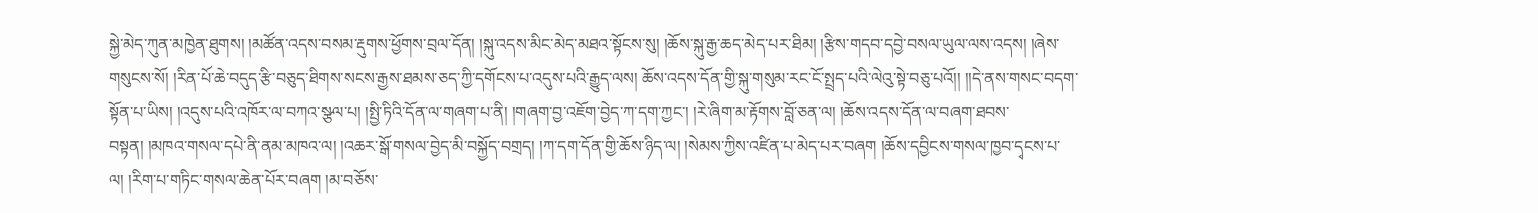སྐྱེ་མེད་ཀུན་མཁྱེན་ཐུགས། །མཚོན་འདས་བསམ་རྡུགས་ཕྱོགས་བྲལ་དོན། །སྐུ་འདས་མིང་མེད་མཐའ་སྟོངས་སུ། །ཆོས་སྐུ་རྒྱ་ཆད་མེད་པར་ཐིམ། །རྩིས་གདབ་དབྱེ་བསལ་ཡུལ་ལས་འདས། །ཞེས་གསུངས་སོ། །རིན་པོ་ཆེ་བདུད་རྩི་བཅུད་ཐིགས་སངས་རྒྱས་ཐམས་ཅད་ཀྱི་དགོངས་པ་འདུས་པའི་རྒྱུད་ལས། ཆོས་འདས་དོན་གྱི་སྐུ་གསུམ་རང་ངོ་སྤྲད་པའི་ལེའུ་སྟེ་བཅུ་པའོ།། །།དེ་ནས་གསང་བདག་སྟོན་པ་ཡིས། །འདུས་པའི་འཁོར་ལ་བཀའ་སྩལ་པ། །སྤྱི་ཏིའི་དོན་ལ་གཞག་པ་ནི། །གཞག་བྱ་འཇོག་བྱེད་ཀ་དག་ཀྱང་། །རེ་ཞིག་མ་རྟོགས་བློ་ཅན་ལ། །ཆོས་འདས་དོན་ལ་བཞག་ཐབས་བསྟན། །མཁའ་གསལ་དཔེ་ནི་ནམ་མཁའ་ལ། །འཆར་སྒོ་གསལ་བྱེད་མི་བསྐྱོད་བགྲད། །ཀ་དག་དོན་གྱི་ཆོས་ཉིད་ལ། །སེམས་ཀྱིས་འཛིན་པ་མེད་པར་བཞག །ཆོས་དབྱིངས་གསལ་ཁྱབ་དྭངས་པ་ལ། །རིག་པ་གཏིང་གསལ་ཆེན་པོར་བཞག །མ་བཅོས་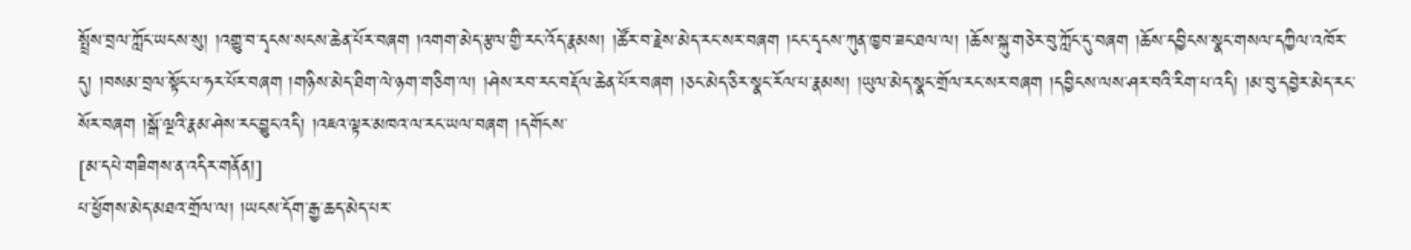སྤྲོས་བྲལ་ཀློང་ཡངས་སུ། །འགྱུ་བ་དྭངས་སངས་ཆེན་པོར་བཞག །འགག་མེད་རྩལ་གྱི་རང་འོད་རྣམས། །ཚོར་བ་རྗེས་མེད་རང་སར་བཞག །ངང་དྭངས་ཀུན་ཁྱབ་ཟང་ཐལ་ལ། །ཆོས་སྐུ་གཅེར་བུ་ཀློང་དུ་བཞག །ཆོས་དབྱིངས་སྣང་གསལ་དཀྱིལ་འཁོར་དུ། །བསམ་བྲལ་སྟོང་པ་ཧར་པོར་བཞག །གཉིས་མེད་ཐིག་ལེ་ཉག་གཅིག་ལ། །ཤེས་རབ་རང་བརྡོལ་ཆེན་པོར་བཞག །ཅང་མེད་ཅིར་སྣང་རོལ་པ་རྣམས། །ཡུལ་མེད་སྣང་གྲོལ་རང་སར་བཞག །དབྱིངས་ལས་ཤར་བའི་རིག་པ་འདི། །མ་བུ་དབྱེར་མེད་རང་སོར་བཞག །སྒོ་ལྔའི་རྣམ་ཤེས་རང་བྱུང་འདི། །འཇའ་ལྟར་མཁའ་ལ་རང་ཡལ་བཞག །དགོངས་
[མ་དཔེ་གཟིགས་ན་འདིར་གནོན།]
པ་ཕྱོགས་མེད་མཐའ་གྲོལ་ལ། །ཡངས་དོག་རྒྱ་ཆད་མེད་པར་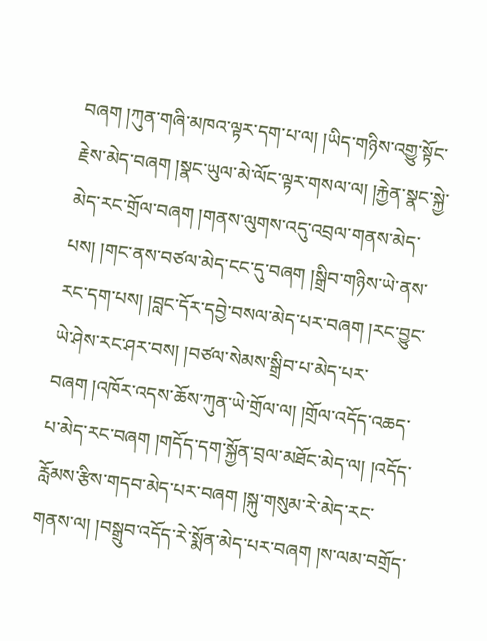བཞག །ཀུན་གཞི་མཁའ་ལྟར་དག་པ་ལ། །ཡིད་གཉིས་འགྱུ་སྟོང་རྗེས་མེད་བཞག །སྣང་ཡུལ་མེ་ལོང་ལྟར་གསལ་ལ། །རྐྱེན་སྣང་སྐྱེ་མེད་རང་གྲོལ་བཞག །གནས་ལུགས་འདུ་འབྲལ་གནས་མེད་པས། །གང་ནས་བཙལ་མེད་ངང་དུ་བཞག །སྒྲིབ་གཉིས་ཡེ་ནས་རང་དག་པས། །བླང་དོར་དབྱེ་བསལ་མེད་པར་བཞག །རང་བྱུང་ཡེ་ཤེས་རང་ཤར་བས། །བཙལ་སེམས་སྒྲིབ་པ་མེད་པར་བཞག །འཁོར་འདས་ཆོས་ཀུན་ཡེ་གྲོལ་ལ། །གྲོལ་འདོད་འཆད་པ་མེད་རང་བཞག །གདོད་དག་སྐྱོན་བྲལ་མཐོང་མེད་ལ། །འདོད་རློམས་རྩིས་གདབ་མེད་པར་བཞག །སྐུ་གསུམ་རེ་མེད་རང་གནས་ལ། །བསྒྲུབ་འདོད་རེ་སྨོན་མེད་པར་བཞག །ས་ལམ་བགྲོད་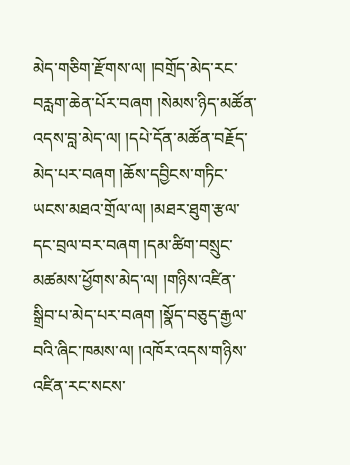མེད་གཅིག་རྫོགས་ལ། །བགྲོད་མེད་རང་བརླག་ཆེན་པོར་བཞག །སེམས་ཉིད་མཚོན་འདས་བླ་མེད་ལ། །དཔེ་དོན་མཚོན་བརྗོད་མེད་པར་བཞག །ཆོས་དབྱིངས་གཏིང་ཡངས་མཐའ་གྲོལ་ལ། །མཐར་ཐུག་རྩལ་དང་བྲལ་བར་བཞག །དམ་ཚིག་བསྲུང་མཚམས་ཕྱོགས་མེད་ལ། །གཉིས་འཛིན་སྒྲིབ་པ་མེད་པར་བཞག །སྣོད་བཅུད་རྒྱལ་བའི་ཞིང་ཁམས་ལ། །འཁོར་འདས་གཉིས་འཛིན་རང་སངས་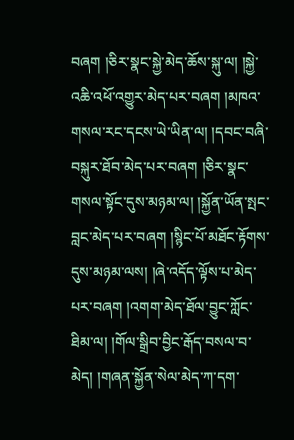བཞག །ཅིར་སྣང་སྐྱེ་མེད་ཆོས་སྐུ་ལ། །སྐྱེ་འཆི་འཕོ་འགྱུར་མེད་པར་བཞག །མཁའ་གསལ་རང་དངས་ཡེ་ཡིན་ལ། །དབང་བཞི་བསྐུར་ཐོབ་མེད་པར་བཞག །ཅིར་སྣང་གསལ་སྟོང་དུས་མཉམ་ལ། །སྐྱོན་ཡོན་སྤང་བླང་མེད་པར་བཞག །སྙིང་པོ་མཐོང་རྟོགས་དུས་མཉམ་ལས། །ཞེ་འདོད་ལྟོས་པ་མེད་པར་བཞག །འགག་མེད་ཐོལ་བྱུང་ཀློང་ཐིམ་ལ། །གོལ་སྒྲིབ་བྱིང་རྒོད་བསལ་བ་མེད། །གཞན་སྐྱོན་སེལ་མེད་ཀ་དག་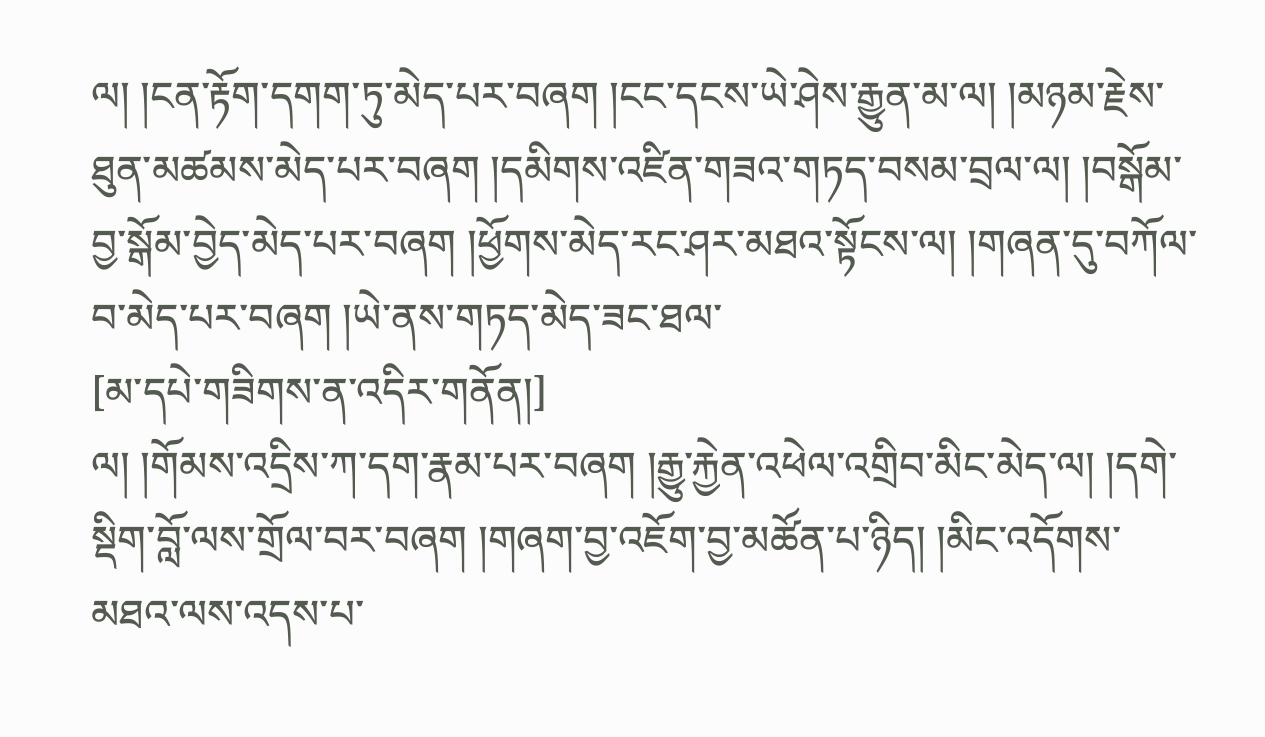ལ། །ངན་རྟོག་དགག་ཏུ་མེད་པར་བཞག །ངང་དངས་ཡེ་ཤེས་རྒྱུན་མ་ལ། །མཉམ་རྗེས་ཐུན་མཚམས་མེད་པར་བཞག །དམིགས་འཛིན་གཟའ་གཏད་བསམ་བྲལ་ལ། །བསྒོམ་བྱ་སྒོམ་བྱེད་མེད་པར་བཞག །ཕྱོགས་མེད་རང་ཤར་མཐའ་སྟོངས་ལ། །གཞན་དུ་བཀོལ་བ་མེད་པར་བཞག །ཡེ་ནས་གཏད་མེད་ཟང་ཐལ་
[མ་དཔེ་གཟིགས་ན་འདིར་གནོན།]
ལ། །གོམས་འདྲིས་ཀ་དག་རྣམ་པར་བཞག །རྒྱུ་རྐྱེན་འཕེལ་འགྲིབ་མིང་མེད་ལ། །དགེ་སྡིག་བློ་ལས་གྲོལ་བར་བཞག །གཞག་བྱ་འཇོག་བྱ་མཚོན་པ་ཉིད། །མིང་འདོགས་མཐའ་ལས་འདས་པ་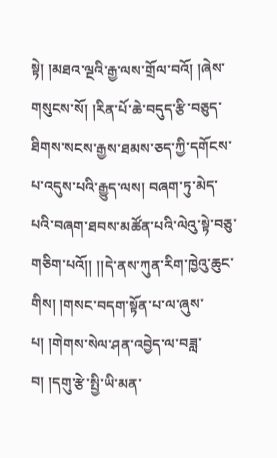སྟེ། །མཐའ་ལྔའི་རྒྱ་ལས་གྲོལ་བའོ། །ཞེས་གསུངས་སོ། །རིན་པོ་ཆེ་བདུད་རྩི་བཅུད་ཐིགས་སངས་རྒྱས་ཐམས་ཅད་ཀྱི་དགོངས་པ་འདུས་པའི་རྒྱུད་ལས། བཞག་ཏུ་མེད་པའི་བཞག་ཐབས་མཚོན་པའི་ལེའུ་སྟེ་བཅུ་གཅིག་པའོ།། །།དེ་ནས་ཀུན་རིག་ཁྱེའུ་ཆུང་གིས། །གསང་བདག་སྟོན་པ་ལ་ཞུས་པ། །གེགས་སེལ་ཤན་འབྱེད་ལ་བཟླ་བ། །དགུ་རྩེ་སྤྱི་ཡི་མན་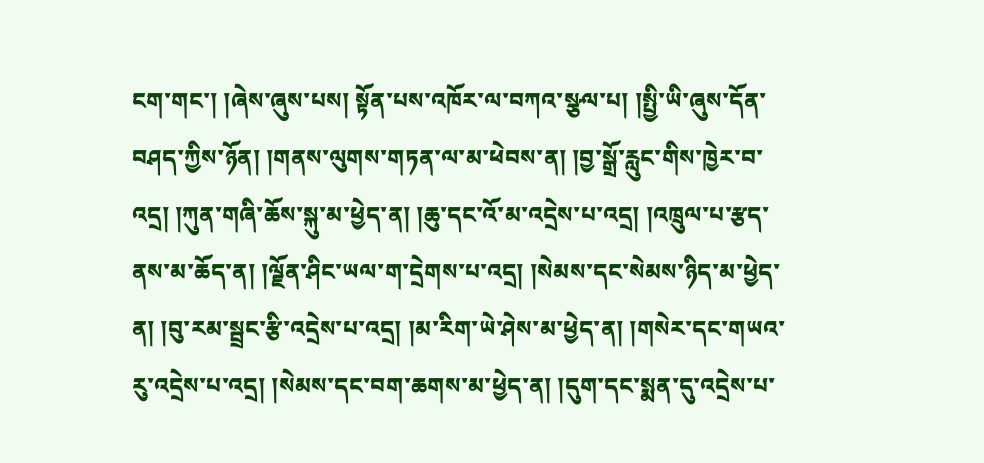ངག་གང་། །ཞེས་ཞུས་པས། སྟོན་པས་འཁོར་ལ་བཀའ་སྩལ་པ། །སྤྱི་ཡི་ཞུས་དོན་བཤད་ཀྱིས་ཉོན། །གནས་ལུགས་གཏན་ལ་མ་ཕེབས་ན། །བྱ་སྒྲོ་རླུང་གིས་ཁྱེར་བ་འདྲ། །ཀུན་གཞི་ཆོས་སྐུ་མ་ཕྱེད་ན། །ཆུ་དང་འོ་མ་འདྲེས་པ་འདྲ། །འཁྲུལ་པ་རྩད་ནས་མ་ཆོད་ན། །ལྗོན་ཤིང་ཡལ་ག་དྲེགས་པ་འདྲ། །སེམས་དང་སེམས་ཉིད་མ་ཕྱེད་ན། །བུ་རམ་སྦྲང་རྩི་འདྲེས་པ་འདྲ། །མ་རིག་ཡེ་ཤེས་མ་ཕྱེད་ན། །གསེར་དང་གཡའ་རུ་འདྲེས་པ་འདྲ། །སེམས་དང་བག་ཆགས་མ་ཕྱེད་ན། །དུག་དང་སྨན་དུ་འདྲེས་པ་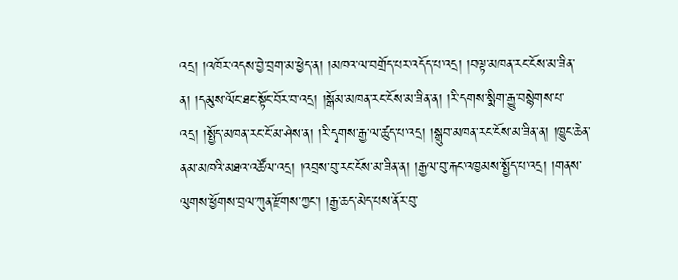འདྲ། །འཁོར་འདས་བྱེ་བྲག་མ་ཕྱེད་ན། །མཁའ་ལ་བགྲོད་པར་འདོད་པ་འདྲ། །བལྟ་མཁན་རང་ངོས་མ་ཟིན་ན། །དམུས་ལོང་ཐང་སྟོང་བོར་བ་འདྲ། །སྒོམ་མཁན་རང་ངོས་མ་ཟིན་ན། །རི་དགས་སྨིག་རྒྱུ་བསྙེགས་པ་འདྲ། །སྤྱོད་མཁན་རང་ངོ་མ་ཤེས་ན། །རི་དྭགས་རྒྱ་ལ་ཚུད་པ་འདྲ། །སྒྲུབ་མཁན་རང་ངོས་མ་ཟིན་ན། །ཁྱུང་ཆེན་ནམ་མཁའི་མཐའ་འཚོལ་འདྲ། །འབྲས་བུ་རང་ངོས་མ་ཟིན་ན། །རྒྱལ་བུ་རྐང་འཁྱམས་སྤྱོད་པ་འདྲ། །གནས་ལུགས་ཕྱོགས་བྲལ་ཀུན་རྫོགས་ཀྱང་། །རྒྱ་ཆད་མེད་པས་ནོར་བུ་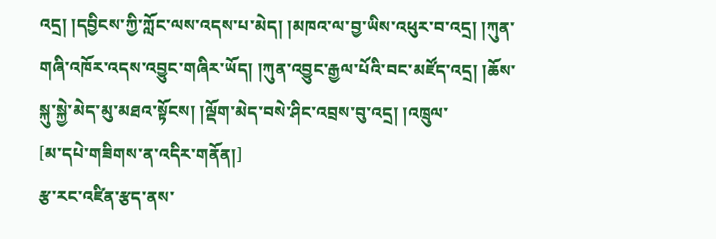འདྲ། །དབྱིངས་ཀྱི་ཀློང་ལས་འདས་པ་མེད། །མཁའ་ལ་བྱ་ཡིས་འཕུར་བ་འདྲ། །ཀུན་གཞི་འཁོར་འདས་འབྱུང་གཞིར་ཡོད། །ཀུན་འབྱུང་རྒྱལ་པོའི་བང་མཛོད་འདྲ། །ཆོས་སྐུ་སྐྱེ་མེད་མུ་མཐའ་སྟོངས། །ལྡོག་མེད་བསེ་ཤིང་འབྲས་བུ་འདྲ། །འཁྲུལ་
[མ་དཔེ་གཟིགས་ན་འདིར་གནོན།]
རྩ་རང་འཛིན་རྩད་ནས་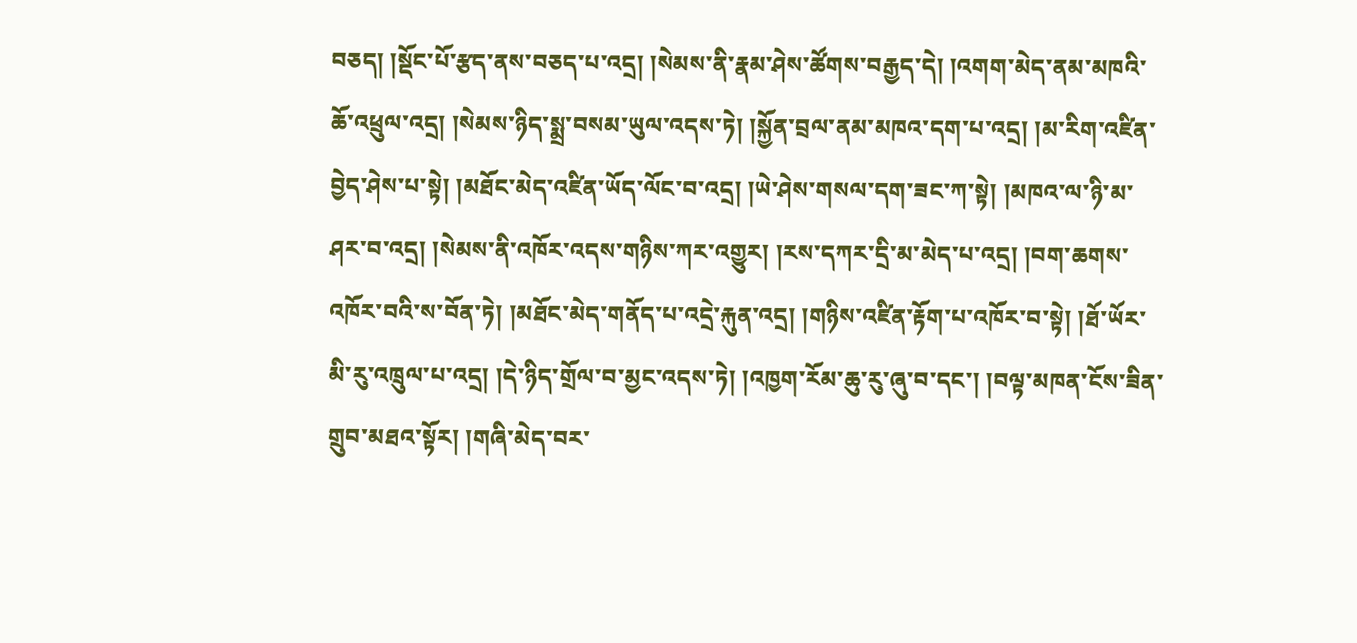བཅད། །སྡོང་པོ་རྩད་ནས་བཅད་པ་འདྲ། །སེམས་ནི་རྣམ་ཤེས་ཚོགས་བརྒྱད་དེ། །འགག་མེད་ནམ་མཁའི་ཆོ་འཕྲུལ་འདྲ། །སེམས་ཉིད་སྨྲ་བསམ་ཡུལ་འདས་ཏེ། །སྐྱོན་བྲལ་ནམ་མཁའ་དག་པ་འདྲ། །མ་རིག་འཛིན་བྱེད་ཤེས་པ་སྟེ། །མཐོང་མེད་འཛིན་ཡོད་ལོང་བ་འདྲ། །ཡེ་ཤེས་གསལ་དག་ཟང་ཀ་སྟེ། །མཁའ་ལ་ཉི་མ་ཤར་བ་འདྲ། །སེམས་ནི་འཁོར་འདས་གཉིས་ཀར་འགྱུར། །རས་དཀར་དྲི་མ་མེད་པ་འདྲ། །བག་ཆགས་འཁོར་བའི་ས་བོན་ཏེ། །མཐོང་མེད་གནོད་པ་འདྲེ་རྐུན་འདྲ། །གཉིས་འཛིན་རྟོག་པ་འཁོར་བ་སྟེ། །ཐོ་ཡོར་མི་རུ་འཁྲུལ་པ་འདྲ། །དེ་ཉིད་གྲོལ་བ་མྱང་འདས་ཏེ། །འཁྱག་རོམ་ཆུ་རུ་ཞུ་བ་དང་། །བལྟ་མཁན་ངོས་ཟིན་གྲུབ་མཐའ་སྟོར། །གཞི་མེད་བར་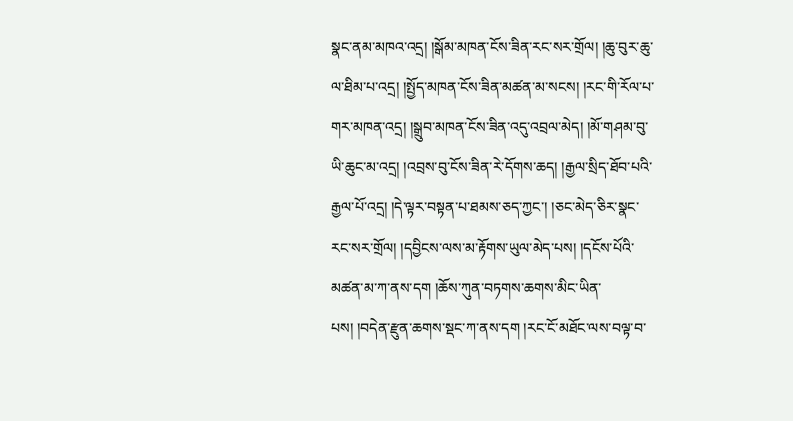སྣང་ནམ་མཁའ་འདྲ། །སྒོམ་མཁན་ངོས་ཟིན་རང་སར་གྲོལ། །ཆུ་བུར་ཆུ་ལ་ཐིམ་པ་འདྲ། །སྤྱོད་མཁན་ངོས་ཟིན་མཚན་མ་སངས། །རང་གི་རོལ་པ་གར་མཁན་འདྲ། །སྒྲུབ་མཁན་ངོས་ཟིན་འདུ་འབྲལ་མེད། །མོ་གཤམ་བུ་ཡི་ཆུང་མ་འདྲ། །འབྲས་བུ་ངོས་ཟིན་རེ་དོགས་ཆད། །རྒྱལ་སྲིད་ཐོབ་པའི་རྒྱལ་པོ་འདྲ། །དེ་ལྟར་བསྟན་པ་ཐམས་ཅད་ཀྱང་། །ཅང་མེད་ཅིར་སྣང་རང་སར་གྲོལ། །དབྱིངས་ལས་མ་རྟོགས་ཡུལ་མེད་པས། །དངོས་པོའི་མཚན་མ་ཀ་ནས་དག །ཆོས་ཀུན་བཏགས་ཆགས་མིང་ཡིན་པས། །བདེན་རྫུན་ཆགས་སྡང་ཀ་ནས་དག །རང་ངོ་མཐོང་ལས་བལྟ་བ་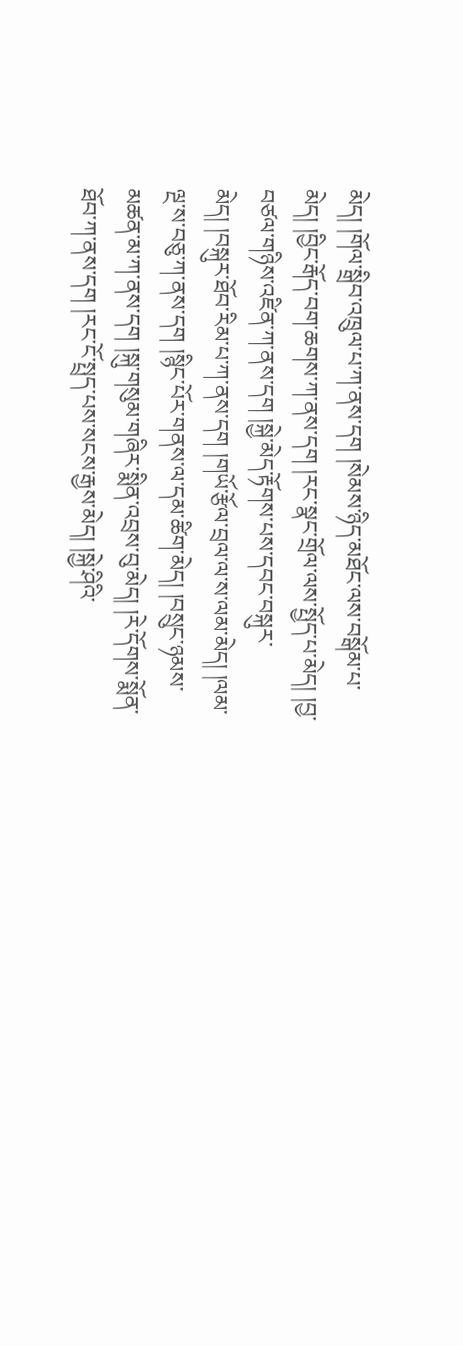མེད། །གོལ་སྒྲིབ་འཁྲུལ་པ་ཀ་ནས་དག །སེམས་ཉིད་མཐོང་ལས་བསྒོམ་པ་མེད། །བྱིང་རྒོད་བག་ཆགས་ཀ་ནས་དག །རང་སྣང་གྲོལ་ལས་སྤྱོད་པ་མེད། །བྱ་བཙལ་གཉིས་འཛིན་ཀ་ནས་དག །སྐྱེ་མེད་རྟོགས་པས་དབང་བསྐུར་མེད། །བསྐུར་ཐོབ་རིམ་པ་ཀ་ནས་དག །གཡོ་རྩོལ་བྲལ་ལ་ས་ལམ་མེད། །ལམ་ལྔ་ས་བཅུ་ཀ་ནས་དག །སྙིང་པོར་གནས་ལ་དམ་ཚིག་མེད། །བསྲུང་ཉམས་མཚན་མ་ཀ་ནས་དག །སྐུ་གསུམ་གཞིར་སྨིན་འབྲས་བུ་མེད། །རེ་དོགས་སྨོན་ཐོབ་ཀ་ནས་དག །རང་ངོ་སྤྲད་པས་སངས་རྒྱས་མེད། །སྐྱེ་ཤིའི་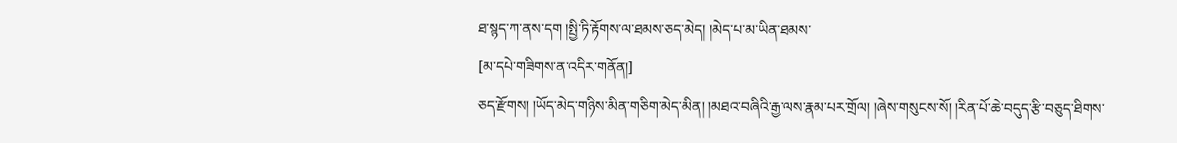ཐ་སྙད་ཀ་ནས་དག །སྤྱི་ཏི་རྟོགས་ལ་ཐམས་ཅད་མེད། །མེད་པ་མ་ཡིན་ཐམས་
[མ་དཔེ་གཟིགས་ན་འདིར་གནོན།]
ཅད་རྫོགས། །ཡོད་མེད་གཉིས་མིན་གཅིག་མེད་མིན། །མཐའ་བཞིའི་རྒྱ་ལས་རྣམ་པར་གྲོལ། །ཞེས་གསུངས་སོ། །རིན་པོ་ཆེ་བདུད་རྩི་བཅུད་ཐིགས་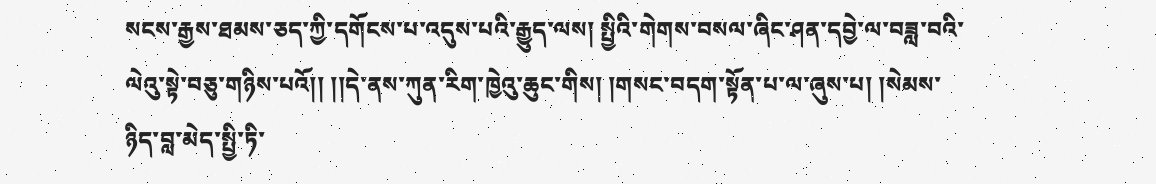སངས་རྒྱས་ཐམས་ཅད་ཀྱི་དགོངས་པ་འདུས་པའི་རྒྱུད་ལས། སྤྱིའི་གེགས་བསལ་ཞིང་ཤན་དབྱེ་ལ་བཟླ་བའི་ལེའུ་སྟེ་བཅུ་གཉིས་པའོ།། །།དེ་ནས་ཀུན་རིག་ཁྱེའུ་ཆུང་གིས། །གསང་བདག་སྟོན་པ་ལ་ཞུས་པ། །སེམས་ཉིད་བླ་མེད་སྤྱི་ཏི་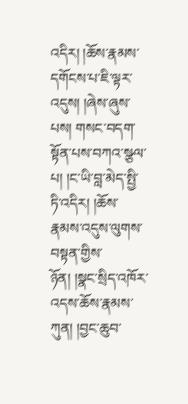འདིར། །ཆོས་རྣམས་དགོངས་པ་ཇི་ལྟར་འདུས། །ཞེས་ཞུས་པས། གསང་བདག་སྟོན་པས་བཀའ་སྩལ་པ། །ང་ཡི་བླ་མེད་སྤྱི་ཏི་འདིར། །ཆོས་རྣམས་འདུས་ལུགས་བསྟན་གྱིས་ཉོན། །སྣང་སྲིད་འཁོར་འདས་ཆོས་རྣམས་ཀུན། །བྱང་ཆུབ་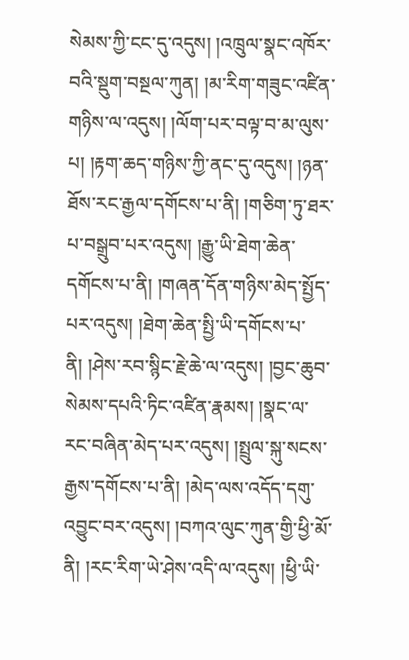སེམས་ཀྱི་ངང་དུ་འདུས། །འཁྲུལ་སྣང་འཁོར་བའི་སྡུག་བསྔལ་ཀུན། །མ་རིག་གཟུང་འཛིན་གཉིས་ལ་འདུས། །ལོག་པར་བལྟ་བ་མ་ལུས་པ། །རྟག་ཆད་གཉིས་ཀྱི་ནང་དུ་འདུས། །ཉན་ཐོས་རང་རྒྱལ་དགོངས་པ་ནི། །གཅིག་ཏུ་ཐར་པ་བསྒྲུབ་པར་འདུས། །རྒྱུ་ཡི་ཐེག་ཆེན་དགོངས་པ་ནི། །གཞན་དོན་གཉིས་མེད་སྤྱོད་པར་འདུས། །ཐེག་ཆེན་སྤྱི་ཡི་དགོངས་པ་ནི། །ཤེས་རབ་སྙིང་རྗེ་ཆེ་ལ་འདུས། །བྱང་ཆུབ་སེམས་དཔའི་ཏིང་འཛིན་རྣམས། །སྣང་ལ་རང་བཞིན་མེད་པར་འདུས། །སྤྲུལ་སྐུ་སངས་རྒྱས་དགོངས་པ་ནི། །མེད་ལས་འདོད་དགུ་འབྱུང་བར་འདུས། །བཀའ་ལུང་ཀུན་གྱི་ཕྱི་མོ་ནི། །རང་རིག་ཡེ་ཤེས་འདི་ལ་འདུས། །ཕྱི་ཡི་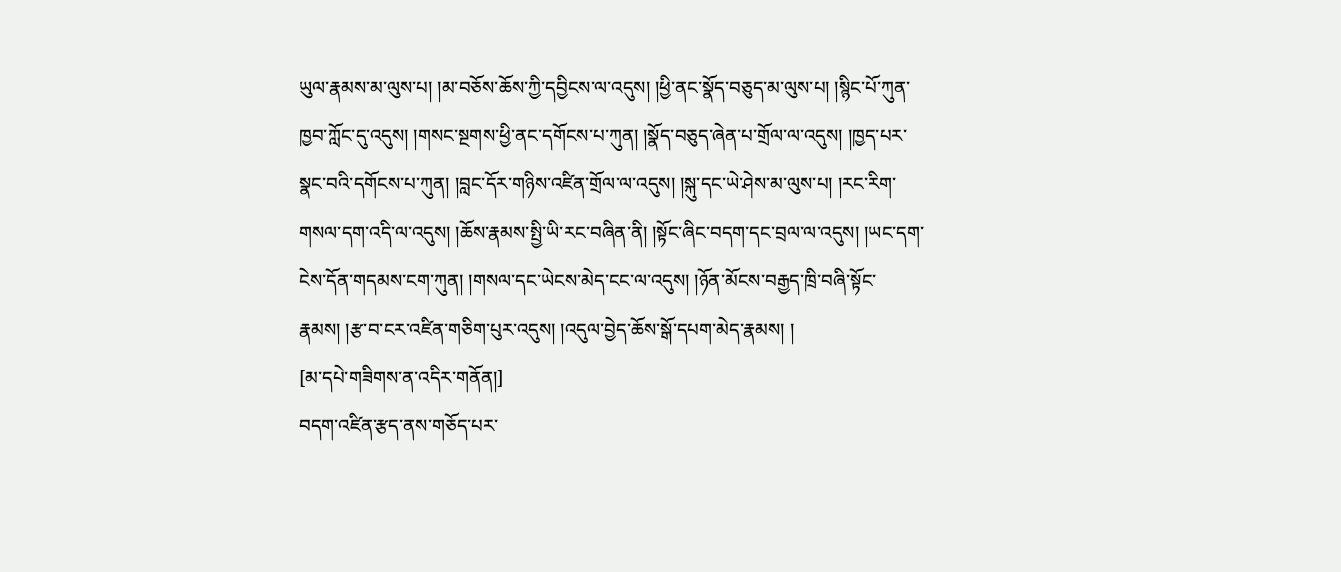ཡུལ་རྣམས་མ་ལུས་པ། །མ་བཅོས་ཆོས་ཀྱི་དབྱིངས་ལ་འདུས། །ཕྱི་ནང་སྣོད་བཅུད་མ་ལུས་པ། །སྙིང་པོ་ཀུན་ཁྱབ་ཀློང་དུ་འདུས། །གསང་སྔགས་ཕྱི་ནང་དགོངས་པ་ཀུན། །སྣོད་བཅུད་ཞེན་པ་གྲོལ་ལ་འདུས། །ཁྱད་པར་སྣང་བའི་དགོངས་པ་ཀུན། །བླང་དོར་གཉིས་འཛིན་གྲོལ་ལ་འདུས། །སྐུ་དང་ཡེ་ཤེས་མ་ལུས་པ། །རང་རིག་གསལ་དག་འདི་ལ་འདུས། །ཆོས་རྣམས་སྤྱི་ཡི་རང་བཞིན་ནི། །སྟོང་ཞིང་བདག་དང་བྲལ་ལ་འདུས། །ཡང་དག་ངེས་དོན་གདམས་ངག་ཀུན། །གསལ་དང་ཡེངས་མེད་ངང་ལ་འདུས། །ཉོན་མོངས་བརྒྱད་ཁྲི་བཞི་སྟོང་རྣམས། །རྩ་བ་ངར་འཛིན་གཅིག་པུར་འདུས། །འདུལ་བྱེད་ཆོས་སྒོ་དཔག་མེད་རྣམས། །
[མ་དཔེ་གཟིགས་ན་འདིར་གནོན།]
བདག་འཛིན་རྩད་ནས་གཅོད་པར་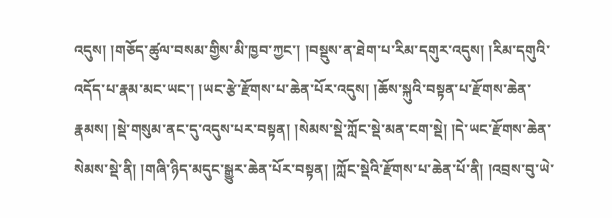འདུས། །གཅོད་ཚུལ་བསམ་གྱིས་མི་ཁྱབ་ཀྱང་། །བསྡུས་ན་ཐེག་པ་རིམ་དགུར་འདུས། །རིམ་དགུའི་འདོད་པ་རྣམ་མང་ཡང་། །ཡང་རྩེ་རྫོགས་པ་ཆེན་པོར་འདུས། །ཆོས་སྐུའི་བསྟན་པ་རྫོགས་ཆེན་རྣམས། །སྡེ་གསུམ་ནང་དུ་འདུས་པར་བསྟན། །སེམས་སྡེ་ཀློང་སྡེ་མན་ངག་སྡེ། །དེ་ཡང་རྫོགས་ཆེན་སེམས་སྡེ་ནི། །གཞི་ཉིད་མདུང་སྒྱུར་ཆེན་པོར་བསྟན། །ཀློང་སྡེའི་རྫོགས་པ་ཆེན་པོ་ནི། །འབྲས་བུ་ཡེ་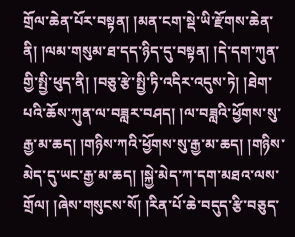གྲོལ་ཆེན་པོར་བསྟན། །མན་ངག་སྡེ་ཡི་རྫོགས་ཆེན་ནི། །ལམ་གསུམ་ཐ་དད་ཉིད་དུ་བསྟན། །དེ་དག་ཀུན་གྱི་སྤྱི་ཕུད་ནི། །བཅུ་རྩེ་སྤྱི་ཏི་འདིར་འདུས་ཏེ། །ཐེག་པའི་ཆོས་ཀུན་ལ་བཟླར་བཤད། །ལ་བཟླའི་ཕྱོགས་སུ་རྒྱ་མ་ཆད། །གཉིས་ཀའི་ཕྱོགས་སུ་རྒྱ་མ་ཆད། །གཉིས་མེད་དུ་ཡང་རྒྱ་མ་ཆད། །སྐྱེ་མེད་ཀ་དག་མཐའ་ལས་གྲོལ། །ཞེས་གསུངས་སོ། །རིན་པོ་ཆེ་བདུད་རྩི་བཅུད་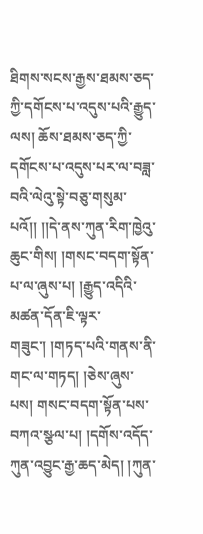ཐིགས་སངས་རྒྱས་ཐམས་ཅད་ཀྱི་དགོངས་པ་འདུས་པའི་རྒྱུད་ལས། ཆོས་ཐམས་ཅད་ཀྱི་དགོངས་པ་འདུས་པར་ལ་བཟླ་བའི་ལེའུ་སྟེ་བཅུ་གསུམ་པའོ།། །།དེ་ནས་ཀུན་རིག་ཁྱེའུ་ཆུང་གིས། །གསང་བདག་སྟོན་པ་ལ་ཞུས་པ། །རྒྱུད་འདིའི་མཚན་དོན་ཇི་ལྟར་གཟུང་། །གཏད་པའི་གནས་ནི་གང་ལ་གཏད། །ཅེས་ཞུས་པས། གསང་བདག་སྟོན་པས་བཀའ་སྩལ་པ། །དགོས་འདོད་ཀུན་འབྱུང་རྒྱ་ཆད་མེད། །ཀུན་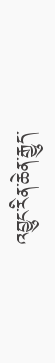འབྱུང་རིན་ཆེན་རྒྱུད་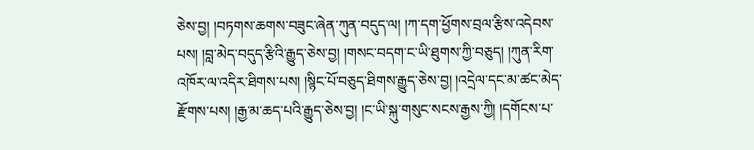ཅེས་བྱ། །བཏགས་ཆགས་བཟུང་ཞེན་ཀུན་བདུད་ལ། །ཀ་དག་ཕྱོགས་བྲལ་རྩིས་འདེབས་པས། །བླ་མེད་བདུད་རྩིའི་རྒྱུད་ཅེས་བྱ། །གསང་བདག་ང་ཡི་ཐུགས་ཀྱི་བཅུད། །ཀུན་རིག་འཁོར་ལ་འདིར་ཐིགས་པས། །སྙིང་པོ་བཅུད་ཐིགས་རྒྱུད་ཅེས་བྱ། །འདྲེལ་དང་མ་ཚང་མེད་རྫོགས་པས། །རྒྱ་མ་ཆད་པའི་རྒྱུད་ཅེས་བྱ། །ང་ཡི་སྐུ་གསུང་སངས་རྒྱས་ཀྱི། །དགོངས་པ་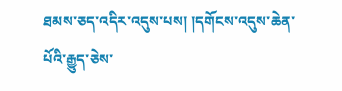ཐམས་ཅད་འདིར་འདུས་པས། །དགོངས་འདུས་ཆེན་པོའི་རྒྱུད་ཅེས་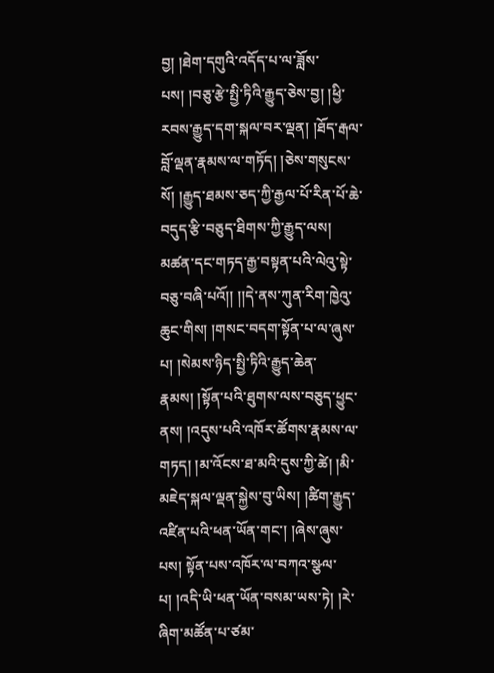བྱ། །ཐེག་དགུའི་འདོད་པ་ལ་ཟློས་པས། །བཅུ་རྩེ་སྤྱི་ཏིའི་རྒྱུད་ཅེས་བྱ། །ཕྱི་རབས་རྒྱུད་དག་སྐལ་བར་ལྡན། །ཐོད་རྒལ་བློ་ལྡན་རྣམས་ལ་གཏོད། །ཅེས་གསུངས་
སོ། །རྒྱུད་ཐམས་ཅད་ཀྱི་རྒྱལ་པོ་རིན་པོ་ཆེ་བདུད་རྩི་བཅུད་ཐིགས་ཀྱི་རྒྱུད་ལས། མཚན་དང་གཏད་རྒྱ་བསྟན་པའི་ལེའུ་སྟེ་བཅུ་བཞི་པའོ།། །།དེ་ནས་ཀུན་རིག་ཁྱེའུ་ཆུང་གིས། །གསང་བདག་སྟོན་པ་ལ་ཞུས་པ། །སེམས་ཉིད་སྤྱི་ཏིའི་རྒྱུད་ཆེན་རྣམས། །སྟོན་པའི་ཐུགས་ལས་བཅུད་ཕྱུང་ནས། །འདུས་པའི་འཁོར་ཚོགས་རྣམས་ལ་གཏད། །མ་འོངས་ཐ་མའི་དུས་ཀྱི་ཚེ། །མི་མཇེད་སྐལ་ལྡན་སྐྱེས་བུ་ཡིས། །ཚིག་རྒྱུད་འཛིན་པའི་ཕན་ཡོན་གང་། །ཞེས་ཞུས་པས། སྟོན་པས་འཁོར་ལ་བཀའ་སྩལ་པ། །འདི་ཡི་ཕན་ཡོན་བསམ་ཡས་ཏེ། །རེ་ཞིག་མཚོན་པ་ཙམ་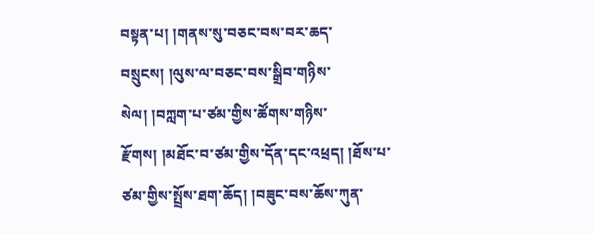བསྟན་པ། །གནས་སུ་བཅང་བས་བར་ཆད་བསྲུངས། །ལུས་ལ་བཅང་བས་སྒྲིབ་གཉིས་སེལ། །བཀླག་པ་ཙམ་གྱིས་ཚོགས་གཉིས་རྫོགས། །མཐོང་བ་ཙམ་གྱིས་དོན་དང་འཕྲད། །ཐོས་པ་ཙམ་གྱིས་སྤྲོས་ཐག་ཆོད། །བཟུང་བས་ཆོས་ཀུན་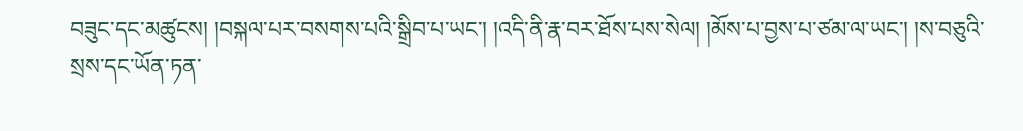བཟུང་དང་མཚུངས། །བསྐལ་པར་བསགས་པའི་སྒྲིབ་པ་ཡང་། །འདི་ནི་རྣ་བར་ཐོས་པས་སེལ། །མོས་པ་བྱས་པ་ཙམ་ལ་ཡང་། །ས་བཅུའི་སྲས་དང་ཡོན་ཏན་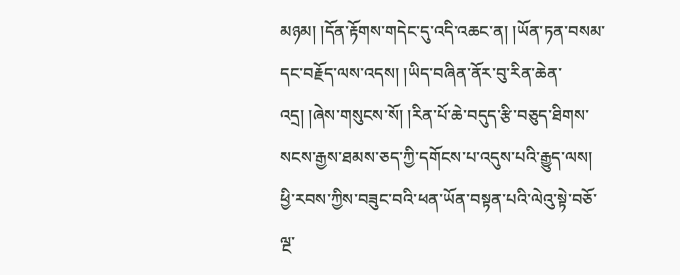མཉམ། །དོན་རྟོགས་གདེང་དུ་འདི་འཆང་ན། །ཡོན་ཏན་བསམ་དང་བརྗོད་ལས་འདས། །ཡིད་བཞིན་ནོར་བུ་རིན་ཆེན་འདྲ། །ཞེས་གསུངས་སོ། །རིན་པོ་ཆེ་བདུད་རྩི་བཅུད་ཐིགས་སངས་རྒྱས་ཐམས་ཅད་ཀྱི་དགོངས་པ་འདུས་པའི་རྒྱུད་ལས། ཕྱི་རབས་ཀྱིས་བཟུང་བའི་ཕན་ཡོན་བསྟན་པའི་ལེའུ་སྟེ་བཅོ་ལྔ་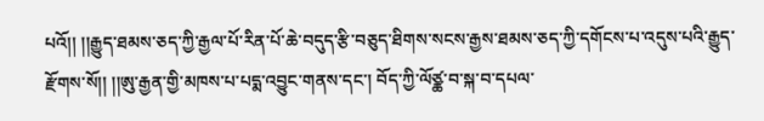པའོ།། །།རྒྱུད་ཐམས་ཅད་ཀྱི་རྒྱལ་པོ་རིན་པོ་ཆེ་བདུད་རྩི་བཅུད་ཐིགས་སངས་རྒྱས་ཐམས་ཅད་ཀྱི་དགོངས་པ་འདུས་པའི་རྒྱུད་རྫོགས་སོ།། །།ཨུ་རྒྱན་གྱི་མཁས་པ་པདྨ་འབྱུང་གནས་དང་། བོད་ཀྱི་ལོཙྪ་བ་སྐ་བ་དཔལ་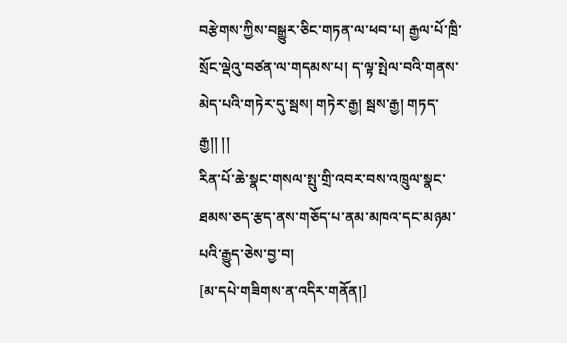བརྩེགས་ཀྱིས་བསྒྱུར་ཅིང་གཏན་ལ་ཕབ་པ། རྒྱལ་པོ་ཁྲི་སྲོང་ལྡེའུ་བཙན་ལ་གདམས་པ། ད་ལྟ་སྤེལ་བའི་གནས་མེད་པའི་གཏེར་དུ་སྦས། གཏེར་རྒྱ། སྦས་རྒྱ། གཏད་རྒྱ།། །།
རིན་པོ་ཆེ་སྣང་གསལ་སྤུ་གྲི་འབར་བས་འཁྲུལ་སྣང་ཐམས་ཅད་རྩད་ནས་གཅོད་པ་ནམ་མཁའ་དང་མཉམ་པའི་རྒྱུད་ཅེས་བྱ་བ།
[མ་དཔེ་གཟིགས་ན་འདིར་གནོན།]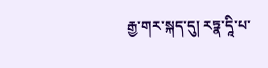རྒྱ་གར་སྐད་དུ། རཏྣ་དཱི་པ་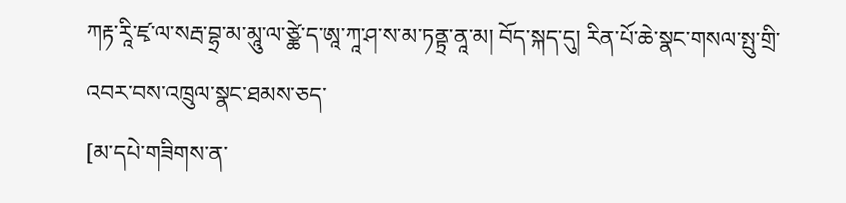ཀརྟ་རཱི་ཛྭ་ལ་སརྦ་བྷྲ་མ་མཱུ་ལ་ཙྪེ་ད་ཨཱ་ཀཱ་ཤ་ས་མ་ཏནྟྲ་ནཱ་མ། བོད་སྐད་དུ། རིན་པོ་ཆེ་སྣང་གསལ་སྤུ་གྲི་འབར་བས་འཁྲུལ་སྣང་ཐམས་ཅད་
[མ་དཔེ་གཟིགས་ན་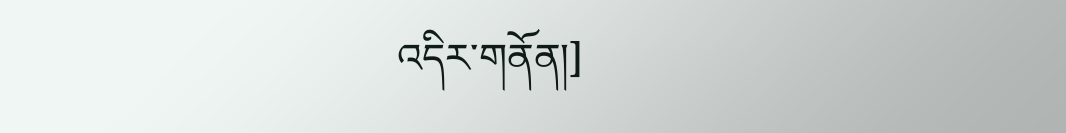འདིར་གནོན།]